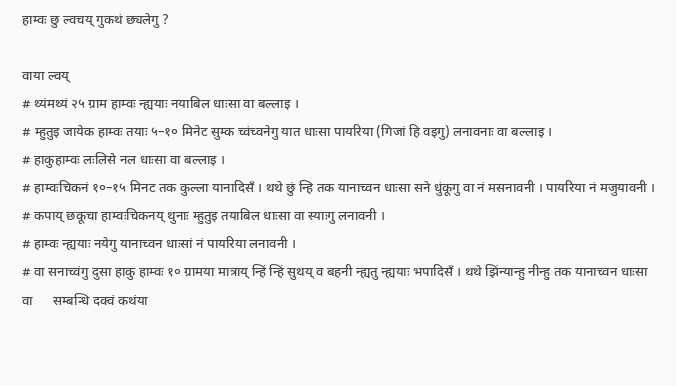हाम्वः छु ल्वचय् गुकथं छ्यलेगु ?

वाया ल्वय्
# थ्यंमथ्यं २५ ग्राम हाम्वः न्ह्ययाः नयाबिल धाःसा वा बल्लाइ ।
# म्हुतुइ जायेक हाम्वः तयाः ५–१० मिनेट सुम्क च्वंच्वनेगु यात धाःसा पायरिया (गिजां हि वइगु) लनावनाः वा बल्लाइ ।
# हाकुहाम्वः लःलिसे नल धाःसा वा बल्लाइ ।
# हाम्वःचिकनं १०–१५ मिनट तक कुल्ला यानादिसँ । थथे छुं न्हि तक यानाच्वन धाःसा सने धुंकूगु वा नं मसनावनी । पायरिया नं मजुयावनी ।
# कपाय् छकूचा हाम्वःचिकनय् थुनाः म्हुतुइ तयाबिल धाःसा वा स्याःगु लनावनी ।
# हाम्वः न्ह्ययाः नयेगु यानाच्वन धाःसां नं पायरिया लनावनी ।
# वा सनाच्वंगु दुसा हाकु हाम्वः १० ग्रामया मात्राय् न्हिं न्हिं सुथय् व बहनी न्ह्यतु न्ह्ययाः भपादिसँ । थथे झिंन्यान्हु नीन्हु तक यानाच्वन धाःसा वा      सम्बन्धि दक्वं कथंया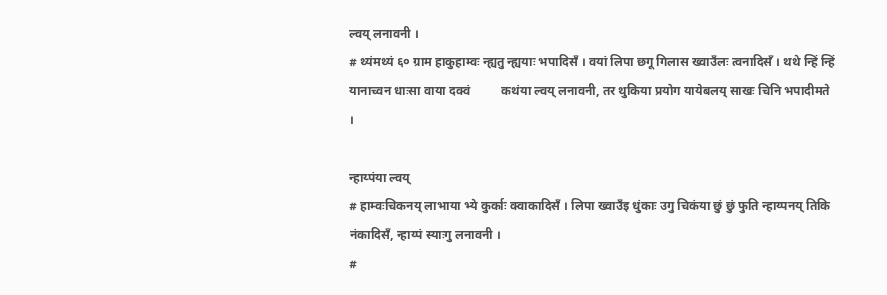ल्वय् लनावनी ।
# थ्यंमथ्यं ६० ग्राम हाकुहाम्वः न्ह्यतु न्ह्ययाः भपादिसँ । वयां लिपा छगू गिलास ख्वाउँलः त्वनादिसँ । थथे न्हिं न्हिं यानाच्वन धाःसा वाया दक्वं          कथंया ल्वय् लनावनी, तर थुकिया प्रयोग यायेबलय् साखः चिनि भपादीमते ।

न्हाय्पंया ल्वय्
# हाम्वःचिकनय् लाभाया भ्ये कुर्काः क्वाकादिसँ । लिपा ख्वाउँइ धुंकाः उगु चिकंया छुं छुं फुति न्हाय्पनय् तिकि नंकादिसँ, न्हाय्पं स्याःगु लनावनी ।
#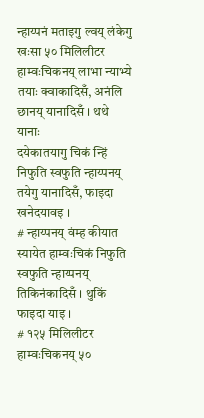न्हाय्पनं मताइगु ल्वय् लंकेगु खःसा ५० मिलिलीटर हाम्वःचिकनय् लाभा न्याभ्ये तयाः क्वाकादिसँ, अनंलि छानय् यानादिसँ । थथे यानाः               दयेकातयागु चिकं न्हिं निफुति स्वफुति न्हाय्पनय् तयेगु यानादिसँ, फाइदा खनेदयावइ ।
# न्हाय्पनय् वंम्ह कीयात स्यायेत हाम्वःचिकं निफुति स्वफुति न्हाय्पनय् तिकिनंकादिसँ । थुकिं फाइदा याइ ।
# १२५ मिलिलीटर हाम्वःचिकनय् ५०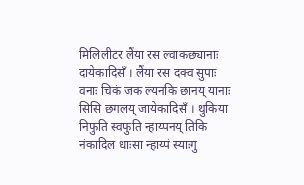मिलिलीटर लैंया रस ल्वाकछ्यानाः दायेकादिसँ । लैंया रस दक्व सुपाः वनाः चिकं जक ल्यनकि छानय् यानाः    सिसि छगलय् जायेकादिसँ । थुकिया निफुति स्वफुति न्हाय्पनय् तिकि नंकादिल धाःसा न्हाय्पं स्याःगु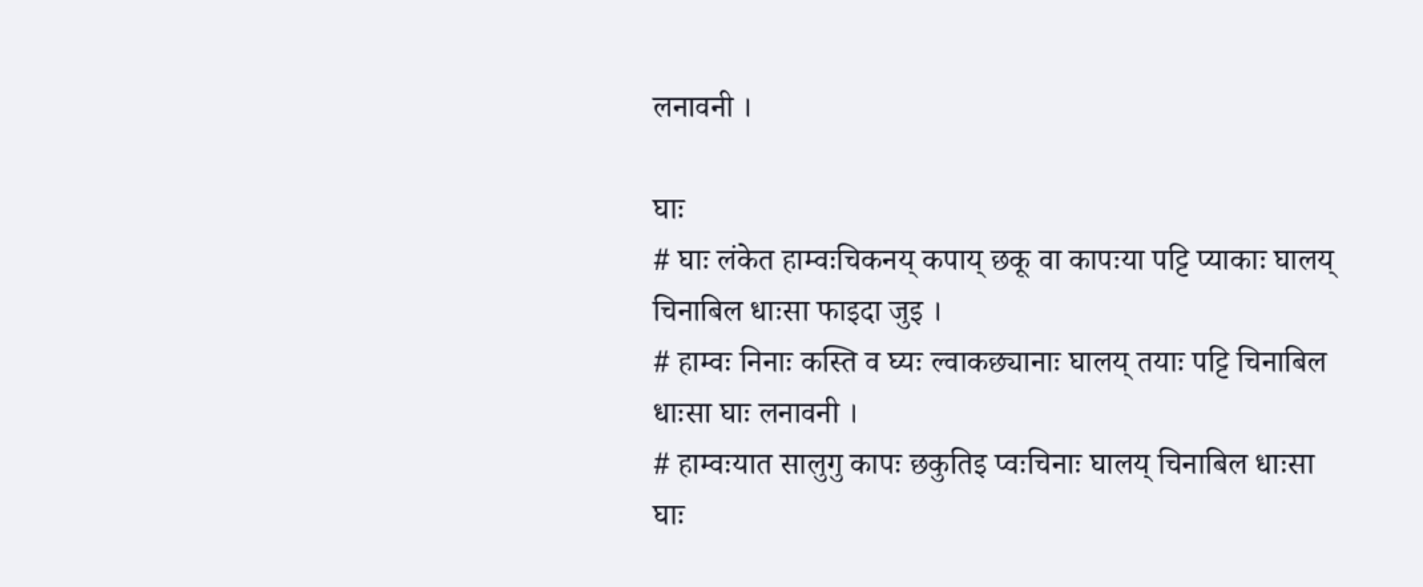लनावनी ।

घाः
# घाः लंकेत हाम्वःचिकनय् कपाय् छकू वा कापःया पट्टि प्याकाः घालय् चिनाबिल धाःसा फाइदा जुइ ।
# हाम्वः निनाः कस्ति व घ्यः ल्वाकछ्यानाः घालय् तयाः पट्टि चिनाबिल धाःसा घाः लनावनी ।
# हाम्वःयात सालुगु कापः छकुतिइ प्वःचिनाः घालय् चिनाबिल धाःसा घाः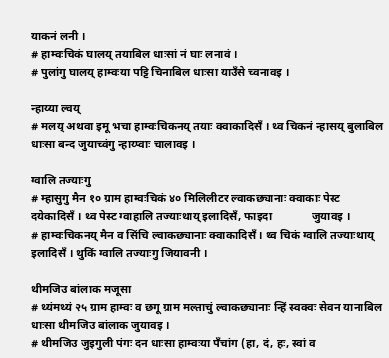याकनं लनी ।
# हाम्वःचिकं घालय् तयाबिल धाःसां नं घाः लनावं ।
# पुलांगु घालय् हाम्वःया पट्टि चिनाबिल धाःसा याउँसे च्वनावइ ।

न्हाय्या ल्वय्
# मलय् अथवा इमू भचा हाम्वःचिकनय् तयाः क्वाकादिसँ । थ्व चिकनं न्हासय् बुलाबिल धाःसा बन्द जुयाच्वंगु न्हाय्प्वाः चालावइ ।

ग्वालि तज्याःगु
# म्हासुगु मैन १० ग्राम हाम्वःचिकं ४० मिलिलीटर ल्वाकछ्यानाः क्वाकाः पेस्ट दयेकादिसँ । थ्व पेस्ट ग्वाहालि तज्याःथाय् इलादिसँ, फाइदा              जुयावइ ।
# हाम्वःचिकनय् मैन व सिंचि ल्वाकछ्यानाः क्वाकादिसँ । थ्व चिकं ग्वालि तज्याःथाय् इलादिसँ । थुकिं ग्वालि तज्याःगु जियावनी ।

थीमजिउ बांलाक मजूसा
# थ्यंमथ्यं २५ ग्राम हाम्वः व छगू ग्राम मल्ताचुं ल्वाकछ्यानाः न्हिं स्वक्वः सेवन यानाबिल धाःसा थीमजिउ बांलाक जुयावइ ।
# थीमजिउ जुइगुली पंगः दन धाःसा हाम्वःया पँचांग (हा, दं, हः, स्वां व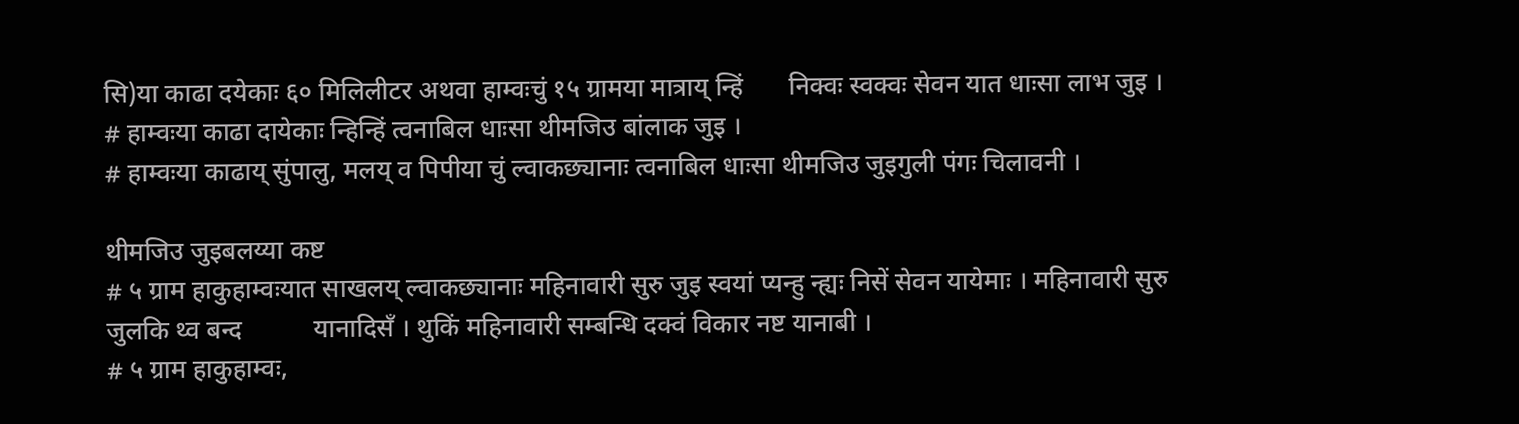सि)या काढा दयेकाः ६० मिलिलीटर अथवा हाम्वःचुं १५ ग्रामया मात्राय् न्हिं       निक्वः स्वक्वः सेवन यात धाःसा लाभ जुइ ।
# हाम्वःया काढा दायेकाः न्हिन्हिं त्वनाबिल धाःसा थीमजिउ बांलाक जुइ ।
# हाम्वःया काढाय् सुंपालु, मलय् व पिपीया चुं ल्वाकछ्यानाः त्वनाबिल धाःसा थीमजिउ जुइगुली पंगः चिलावनी ।

थीमजिउ जुइबलय्या कष्ट
# ५ ग्राम हाकुहाम्वःयात साखलय् ल्वाकछ्यानाः महिनावारी सुरु जुइ स्वयां प्यन्हु न्ह्यः निसें सेवन यायेमाः । महिनावारी सुरु जुलकि थ्व बन्द           यानादिसँ । थुकिं महिनावारी सम्बन्धि दक्वं विकार नष्ट यानाबी ।
# ५ ग्राम हाकुहाम्वः,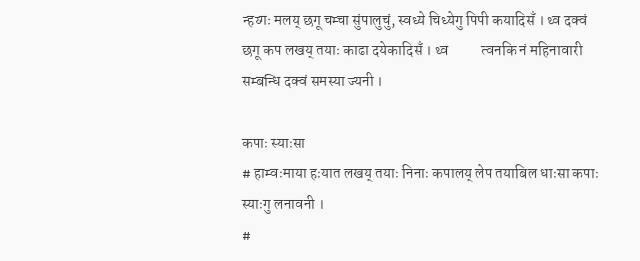न्हय्गः मलय् छगू चम्चा सुंपालुचुं, स्वध्ये चिध्येगु पिपी कयादिसँ । थ्व दक्वं छगू कप लखय् तयाः काढा दयेकादिसँ । थ्व           त्वनकि नं महिनावारी सम्बन्धि दक्वं समस्या ज्यनी ।

कपाः स्याःसा
# हाम्वःमाया हःयात लखय् तयाः निनाः कपालय् लेप तयाबिल धाःसा कपाः स्याःगु लनावनी ।
#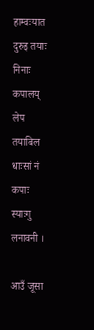हाम्वःयात दुरुइ तयाः निनाः कपालय् लेप तयाबिल धाःसां नं कपाः स्याःगु लनावनी ।

आउँ जूसा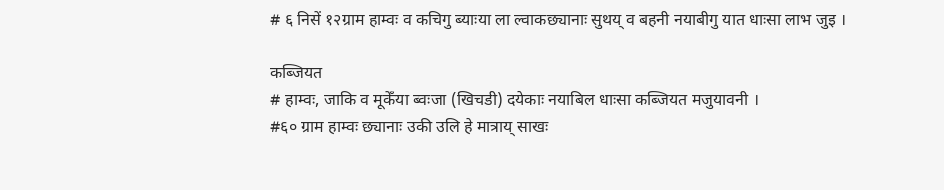# ६ निसें १२ग्राम हाम्वः व कचिगु ब्याःया ला ल्वाकछ्यानाः सुथय् व बहनी नयाबीगु यात धाःसा लाभ जुइ ।

कब्जियत
# हाम्वः, जाकि व मूकेँया ब्वःजा (खिचडी) दयेकाः नयाबिल धाःसा कब्जियत मजुयावनी ।
#६० ग्राम हाम्वः छ्यानाः उकी उलि हे मात्राय् साखः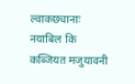ल्वाकछ्यानाः नयाबिल कि कब्जियत मजुयावनी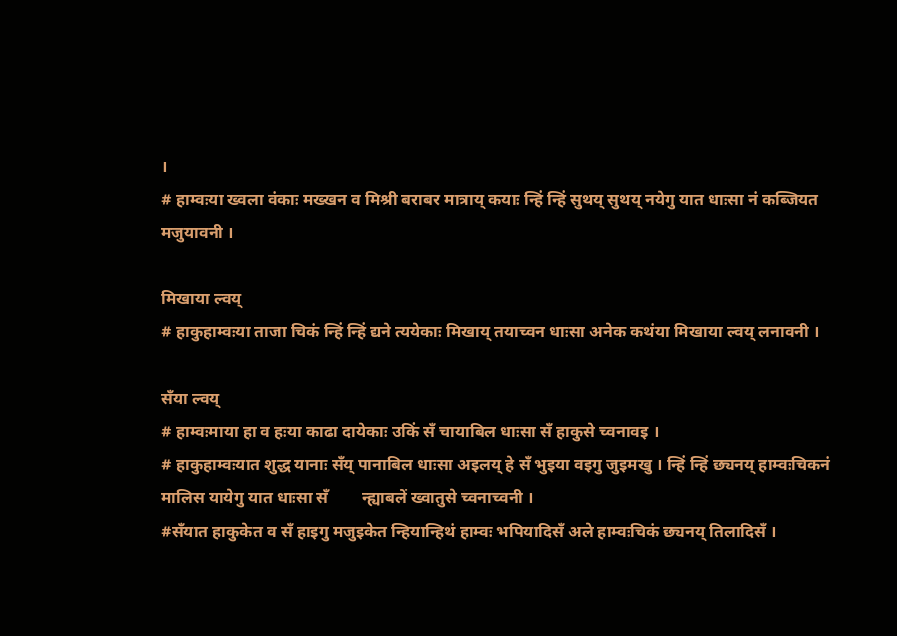।
# हाम्वःया ख्वला वंकाः मख्खन व मिश्री बराबर मात्राय् कयाः न्हिं न्हिं सुथय् सुथय् नयेगु यात धाःसा नं कब्जियत मजुयावनी ।

मिखाया ल्वय्
# हाकुहाम्वःया ताजा चिकं न्हिं न्हिं द्यने त्ययेकाः मिखाय् तयाच्वन धाःसा अनेक कथंया मिखाया ल्वय् लनावनी ।

सँया ल्वय्
# हाम्वःमाया हा व हःया काढा दायेकाः उकिं सँ चायाबिल धाःसा सँ हाकुसे च्वनावइ ।
# हाकुहाम्वःयात शुद्ध यानाः सँय् पानाबिल धाःसा अइलय् हे सँ भुइया वइगु जुइमखु । न्हिं न्हिं छ्यनय् हाम्वःचिकनं मालिस यायेगु यात धाःसा सँ        न्ह्याबलें ख्वातुसे च्वनाच्वनी ।
#सँयात हाकुकेत व सँ हाइगु मजुइकेत न्हियान्हिथं हाम्वः भपियादिसँ अले हाम्वःचिकं छ्यनय् तिलादिसँ ।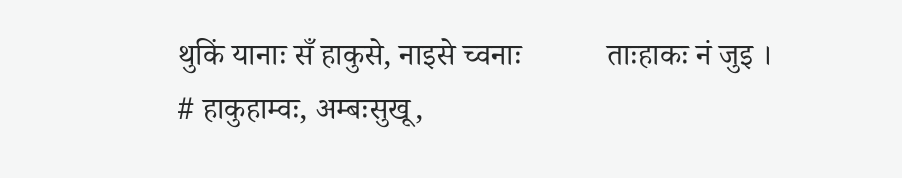थुकिं यानाः सँ हाकुसे, नाइसे च्वनाः           ताःहाकः नं जुइ ।
# हाकुहाम्वः, अम्बःसुखू,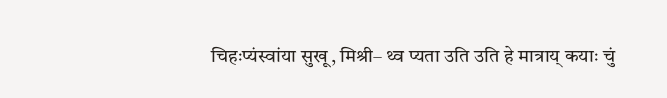चिहःप्यंस्वांया सुखू, मिश्री– थ्व प्यता उति उति हे मात्राय् कयाः चुं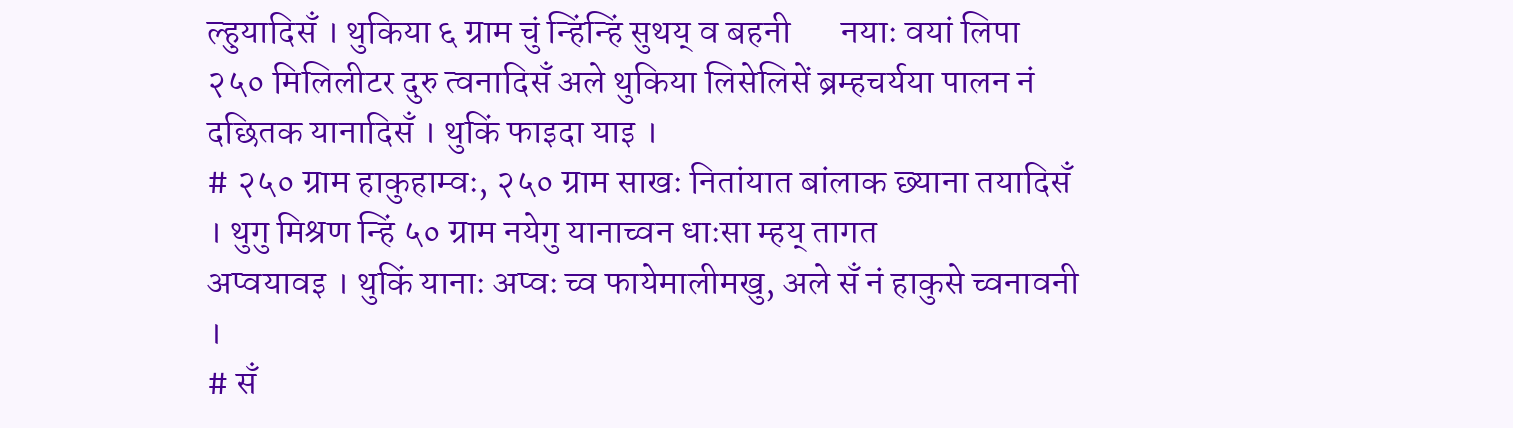ल्हुयादिसँ । थुकिया ६ ग्राम चुं न्हिंन्हिं सुथय् व बहनी       नयाः वयां लिपा २५० मिलिलीटर दुरु त्वनादिसँ अले थुकिया लिसेलिसें ब्रम्हचर्यया पालन नं दछितक यानादिसँ । थुकिं फाइदा याइ ।
# २५० ग्राम हाकुहाम्वः, २५० ग्राम साखः नितांयात बांलाक छ्याना तयादिसँ । थुगु मिश्रण न्हिं ५० ग्राम नयेगु यानाच्वन धाःसा म्हय् तागत             अप्वयावइ । थुकिं यानाः अप्वः च्व फायेमालीमखु, अले सँ नं हाकुसे च्वनावनी ।
# सँ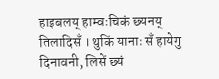हाइबलय् हाम्वःचिकं छ्यनय् तिलादिसँ । थुकिं यानाः सँ हायेगु दिनावनी, लिसें छ्यं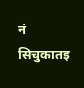नं सिचुकातइ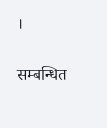।

सम्बन्धित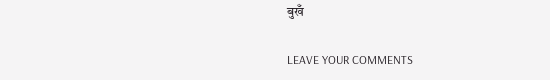बुखँ

LEAVE YOUR COMMENTS